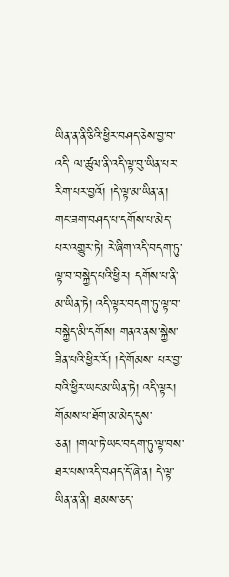ཡིན་ན་ནི་ཅིའི་ཕྱིར་བཤད་ཅེས་བྱ་བ་འདི་ ལ་ཚུལ་ནི་འདི་ལྟ་བུ་ཡིན་པར་རིག་པར་བྱའོ། །དེ་ལྟ་མ་ཡིན་ན། གང་ཟག་བཤད་པ་དགོས་པ་མེད་པར་འགྱུར་ཏེ། རེ་ཞིག་འདི་བདག་ཏུ་ལྟ་བ་བསྐྱེད་པའི་ཕྱིར། དགོས་པ་ནི་མ་ཡིན་ཏེ། འདི་ལྟར་བདག་ཏུ་ལྟ་བ་བསྐྱེད་མི་དགོས། གནའ་ནས་སྐྱེས་ཟིན་པའི་ཕྱིར་རོ། །དེ་གོམས་ པར་བྱ་བའི་ཕྱིར་ཡང་མ་ཡིན་ཏེ། འདི་ལྟར། གོམས་པ་ཐོག་མ་མེད་དུས་ཅན། །གལ་ཏེ་ཡང་བདག་ཏུ་ལྟ་བས་ཐར་པས་འདི་བཤད་དོ་ཞེ་ན། དེ་ལྟ་ཡིན་ན་ནི། ཐམས་ཅད་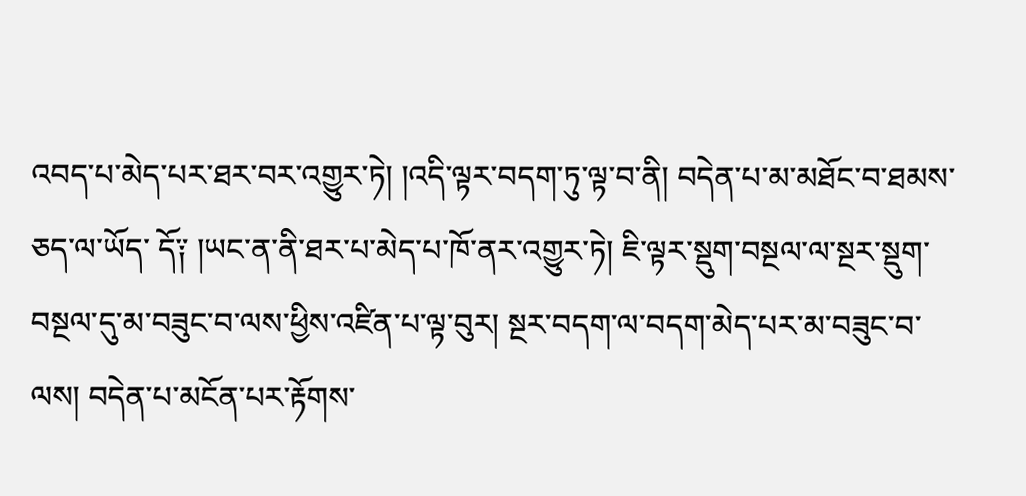འབད་པ་མེད་པར་ཐར་བར་འགྱུར་ཏེ། །འདི་ལྟར་བདག་ཏུ་ལྟ་བ་ནི། བདེན་པ་མ་མཐོང་བ་ཐམས་ཅད་ལ་ཡོད་ དོ༑ །ཡང་ན་ནི་ཐར་པ་མེད་པ་ཁོ་ནར་འགྱུར་ཏེ། ཇི་ལྟར་སྡུག་བསྔལ་ལ་སྔར་སྡུག་བསྔལ་དུ་མ་བཟུང་བ་ལས་ཕྱིས་འཛིན་པ་ལྟ་བུར། སྔར་བདག་ལ་བདག་མེད་པར་མ་བཟུང་བ་ལས། བདེན་པ་མངོན་པར་རྟོགས་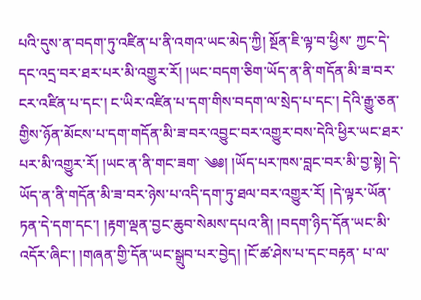པའི་དུས་ན་བདག་ཏུ་འཛིན་པ་ནི་འགའ་ཡང་མེད་ཀྱི། སྔོན་ཇི་ལྟ་བ་ཕྱིས་ ཀྱང་དེ་དང་འདྲ་བར་ཐར་པར་མི་འགྱུར་རོ། །ཡང་བདག་ཅིག་ཡོད་ན་ནི་གདོན་མི་ཟ་བར་ངར་འཛིན་པ་དང་། ང་ཡིར་འཛིན་པ་དག་གིས་བདག་ལ་སྲེད་པ་དང་། དེའི་རྒྱུ་ཅན་གྱིས་ཉོན་མོངས་པ་དག་གདོན་མི་ཟ་བར་འབྱུང་བར་འགྱུར་བས་དེའི་ཕྱིར་ཡང་ཐར་པར་མི་འགྱུར་རོ། །ཡང་ན་ནི་གང་ཟག་ ༄༅། །ཡོད་པར་ཁས་བླང་བར་མི་བྱ་སྟེ། དེ་ཡོད་ན་ནི་གདོན་མི་ཟ་བར་ཉེས་པ་འདི་དག་ཏུ་ཐལ་བར་འགྱུར་རོ། །དེ་ལྟར་ཡོན་ཏན་དེ་དག་དང་། །རྟག་ལྡན་བྱང་ཆུབ་སེམས་དཔའ་ནི། །བདག་ཉིད་དོན་ཡང་མི་འདོར་ཞིང་། །གཞན་གྱི་དོན་ཡང་སྒྲུབ་པར་བྱེད། །ངོ་ཚ་ཤེས་པ་དང་བརྟན་ པ་ལ་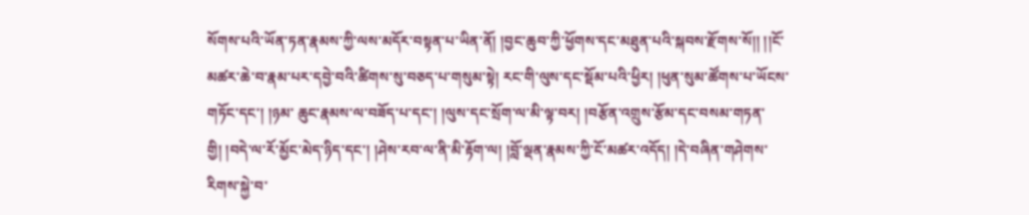སོགས་པའི་ཡོན་ཏན་རྣམས་ཀྱི་ལས་མདོར་བསྟན་པ་ཡིན་ནོ། །བྱང་ཆུབ་ཀྱི་ཕྱོགས་དང་མཐུན་པའི་སྐབས་རྫོགས་སོ།། །།ངོ་མཚར་ཆེ་བ་རྣམ་པར་དབྱེ་བའི་ཚིགས་སུ་བཅད་པ་གསུམ་སྟེ། རང་གི་ལུས་དང་སྡོམ་པའི་ཕྱིར། །ཕུན་སུམ་ཚོགས་པ་ཡོངས་གཏོང་དང་། །ཉམ་ ཆུང་རྣམས་ལ་བཟོད་པ་དང་། །ལུས་དང་སྲོག་ལ་མི་ལྟ་བར། །བརྩོན་འགྲུས་རྩོམ་དང་བསམ་གཏན་གྱི། །བདེ་ལ་རོ་མྱོང་མེད་ཉིད་དང་། །ཤེས་རབ་ལ་ནི་མི་རྟོག་ལ། །བློ་ལྡན་རྣམས་ཀྱི་ངོ་མཚར་འདོད། །དེ་བཞིན་གཤེགས་རིགས་སྐྱེ་བ་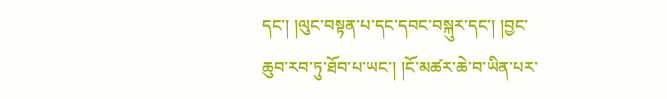དང་། །ལུང་བསྟན་པ་དང་དབང་བསྐུར་དང་། །བྱང་ ཆུབ་རབ་ཏུ་ཐོབ་པ་ཡང་། །ངོ་མཚར་ཆེ་བ་ཡིན་པར་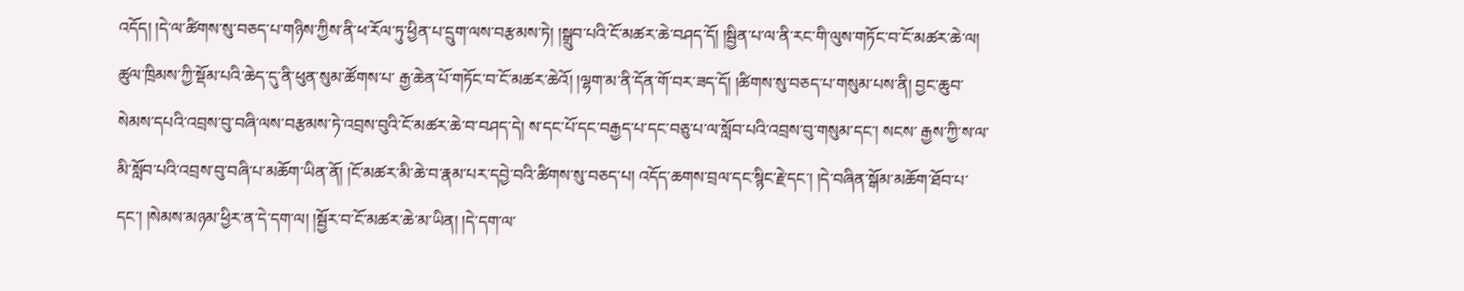འདོད། །དེ་ལ་ཚིགས་སུ་བཅད་པ་གཉིས་ཀྱིས་ནི་ཕ་རོལ་ཏུ་ཕྱིན་པ་དྲུག་ལས་བརྩམས་ཏེ། །སྒྲུབ་པའི་ངོ་མཚར་ཆེ་བཤད་དོ། །སྦྱིན་པ་ལ་ནི་རང་གི་ལུས་གཏོང་བ་ངོ་མཚར་ཆེ་ལ། ཚུལ་ཁྲིམས་ཀྱི་སྡོམ་པའི་ཆེད་དུ་ནི་ཕུན་སུམ་ཚོགས་པ་ རྒྱ་ཆེན་པོ་གཏོང་བ་ངོ་མཚར་ཆེའོ། །ལྷག་མ་ནི་དོན་གོ་བར་ཟད་དོ། །ཚིགས་སུ་བཅད་པ་གསུམ་པས་ནི། བྱང་ཆུབ་སེམས་དཔའི་འབྲས་བུ་བཞི་ལས་བརྩམས་ཏེ་འབྲས་བུའི་ངོ་མཚར་ཆེ་བ་བཤད་དེ། ས་དང་པོ་དང་བརྒྱད་པ་དང་བཅུ་པ་ལ་སློབ་པའི་འབྲས་བུ་གསུམ་དང་། སངས་ རྒྱས་ཀྱི་ས་ལ་མི་སློབ་པའི་འབྲས་བུ་བཞི་པ་མཆོག་ཡིན་ནོ། །ངོ་མཚར་མི་ཆེ་བ་རྣམ་པར་དབྱེ་བའི་ཚིགས་སུ་བཅད་པ། འདོད་ཆགས་བྲལ་དང་སྙིང་རྗེ་དང་། །དེ་བཞིན་སྒོམ་མཆོག་ཐོབ་པ་དང་། །སེམས་མཉམ་ཕྱིར་ན་དེ་དག་ལ། །སྦྱོར་བ་ངོ་མཚར་ཆེ་མ་ཡིན། །དེ་དག་ལ་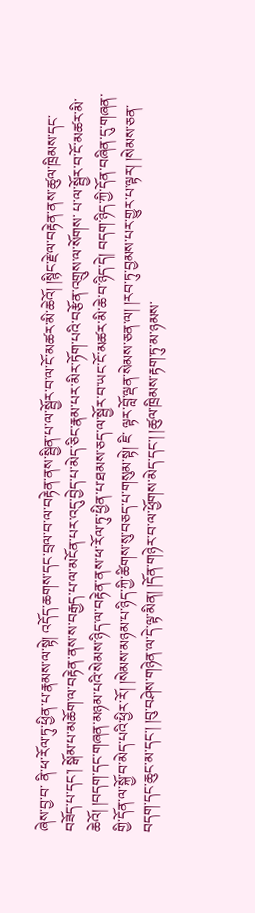ཞེས་བྱ་བ་ ནི་ཕ་རོལ་ཏུ་ཕྱིན་པ་རྣམས་ལ་སྟེ། འདོད་ཆགས་དང་བྲལ་བ་ལ་བརྟེན་ནས་སྦྱིན་པ་ལ་སྦྱོར་བ་ལ་ངོ་མཚར་མི་ཆེའོ། །སྙིང་རྗེ་ལ་བརྟེན་ནས་ཚུལ་ཁྲིམས་དང་བཟོད་པ་དང་། སྒོམ་པ་མཆོག་ལ་བརྟེན་ནས་ས་བརྒྱད་པ་ལ་མངོན་པར་འདུ་བྱེད་པ་མེད་ཅིང་རྣམ་པར་མིར་ཏོག་པའི་བརྩོན་འགྲུས་ལ་སོགས་ པ་ལ་སྦྱོར་བ་ངོ་མཚར་མི་ཆེའོ། །བདག་དང་གཞན་མཉམ་པའི་སེམས་ཉིད་ལ་བརྟེན་ནས་ཕ་རོལ་ཏུ་ཕྱིན་པ་ཐམས་ཅད་ལ་སྦྱོར་བ་ཡང་ངོ་མཚར་མི་ཆེ་བ་ཉིད་དེ། བདག་ཉིད་ཀྱི་དོན་བཞིན་དུ་གཞན་གྱི་དོན་ལ་སྐྱོ་བ་མེད་པའི་ཕྱིར་རོ། །སེམས་མཉམ་པ་ཉིད་ཀྱི་ཚིགས་སུ་བཅད་པ་གསུམ་སྟེ། ཇི་ ལྟར་བློ་ལྡན་སེམས་ཅན་ལ། །རབ་ཏུ་བྱམས་པར་གྱུར་པ་ལྟར། །སེམས་ཅན་བདག་དང་ཆུང་མ་དང་། །བུ་བཤེས་གཉེན་ལ་དེ་ལྟ་མིན། །དོན་གཉེར་བ་ལ་ཕྱོགས་མེད་དང་། །ཚུལ་ཁྲིམས་རྟག་ཏུ་མ་ཉམས་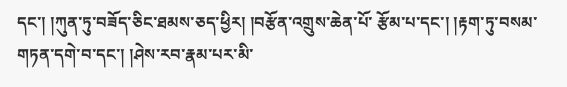དང་། །ཀུན་ཏུ་བཟོད་ཅིང་ཐམས་ཅད་ཕྱིར། །བརྩོན་འགྲུས་ཆེན་པོ་ རྩོམ་པ་དང་། །རྟག་ཏུ་བསམ་གཏན་དགེ་བ་དང་། །ཤེས་རབ་རྣམ་པར་མི་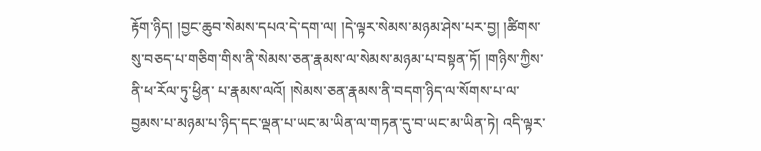རྟོག་ཉིད། །བྱང་ཆུབ་སེམས་དཔའ་དེ་དག་ལ། །དེ་ལྟར་སེམས་མཉམ་ཤེས་པར་བྱ། །ཚིགས་སུ་བཅད་པ་གཅིག་གིས་ནི་སེམས་ཅན་རྣམས་ལ་སེམས་མཉམ་པ་བསྟན་ཏོ། །གཉིས་ཀྱིས་ནི་ཕ་རོལ་ཏུ་ཕྱིན་ པ་རྣམས་ལའོ། །སེམས་ཅན་རྣམས་ནི་བདག་ཉིད་ལ་སོགས་པ་ལ་བྱམས་པ་མཉམ་པ་ཉིད་དང་ལྡན་པ་ཡང་མ་ཡིན་ལ་གཏན་དུ་བ་ཡང་མ་ཡིན་ཏེ། འདི་ལྟར་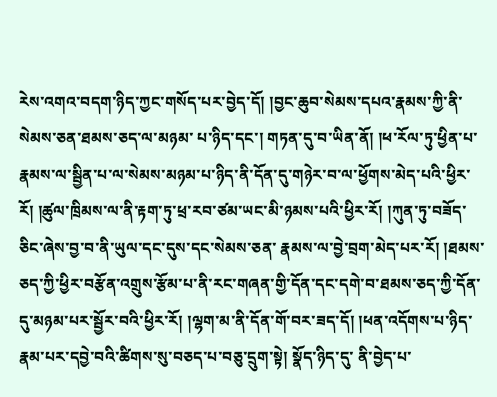རེས་འགའ་བདག་ཉིད་ཀྱང་གསོད་པར་བྱེད་དོ། །བྱང་ཆུབ་སེམས་དཔའ་རྣམས་ཀྱི་ནི་སེམས་ཅན་ཐམས་ཅད་ལ་མཉམ་ པ་ཉིད་དང་། གཏན་དུ་བ་ཡིན་ནོ། །ཕ་རོལ་ཏུ་ཕྱིན་པ་རྣམས་ལ་སྦྱིན་པ་ལ་སེམས་མཉམ་པ་ཉིད་ནི་དོན་དུ་གཉེར་བ་ལ་ཕྱོགས་མེད་པའི་ཕྱིར་རོ། །ཚུལ་ཁྲིམས་ལ་ནི་རྟག་ཏུ་ཕྲ་རབ་ཙམ་ཡང་མི་ཉམས་པའི་ཕྱིར་རོ། །ཀུན་ཏུ་བཟོད་ཅིང་ཞེས་བྱ་བ་ནི་ཡུལ་དང་དུས་དང་སེམས་ཅན་ རྣམས་ལ་བྱེ་བྲག་མེད་པར་རོ། །ཐམས་ཅད་ཀྱི་ཕྱིར་བརྩོན་འགྲུས་རྩོམ་པ་ནི་རང་གཞན་གྱི་དོན་དང་དགེ་བ་ཐམས་ཅད་ཀྱི་དོན་དུ་མཉམ་པར་སྦྱོར་བའི་ཕྱིར་རོ། །ལྷག་མ་ནི་དོན་གོ་བར་ཟད་དོ། །ཕན་འདོགས་པ་ཉིད་རྣམ་པར་དབྱེ་བའི་ཚིགས་སུ་བཅད་པ་བཅུ་དྲུག་སྟེ། སྣོད་ཉིད་དུ་ ནི་བྱེད་པ་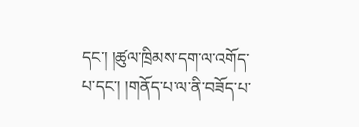དང་། །ཚུལ་ཁྲིམས་དག་ལ་འགོད་པ་དང་། །གནོད་པ་ལ་ནི་བཟོད་པ་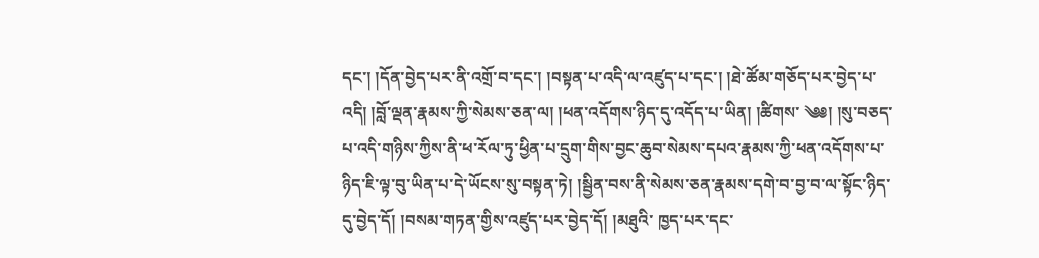དང་། །དོན་བྱེད་པར་ནི་འགྲོ་བ་དང་། །བསྟན་པ་འདི་ལ་འཛུད་པ་དང་། །ཐེ་ཚོམ་གཅོད་པར་བྱེད་པ་འདི། །བློ་ལྡན་རྣམས་ཀྱི་སེམས་ཅན་ལ། །ཕན་འདོགས་ཉིད་དུ་འདོད་པ་ཡིན། །ཚིགས་ ༄༅། །སུ་བཅད་པ་འདི་གཉིས་ཀྱིས་ནི་ཕ་རོལ་ཏུ་ཕྱིན་པ་དྲུག་གིས་བྱང་ཆུབ་སེམས་དཔའ་རྣམས་ཀྱི་ཕན་འདོགས་པ་ཉིད་ཇི་ལྟ་བུ་ཡིན་པ་དེ་ཡོངས་སུ་བསྟན་ཏེ། །སྦྱིན་བས་ནི་སེམས་ཅན་རྣམས་དགེ་བ་བྱ་བ་ལ་སྟོང་ཉིད་དུ་བྱེད་དོ། །བསམ་གཏན་གྱིས་འཛུད་པར་བྱེད་དོ། །མཐུའི་ ཁྱད་པར་དང་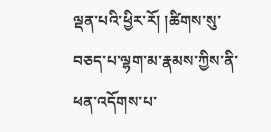ལྡན་པའི་ཕྱིར་རོ། །ཚིགས་སུ་བཅད་པ་ལྷག་མ་རྣམས་ཀྱིས་ནི་ཕན་འདོགས་པ་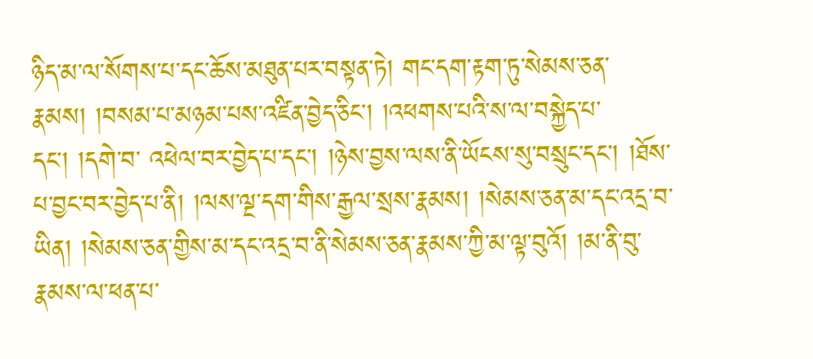ཉིད་མ་ལ་སོགས་པ་དང་ཆོས་མཐུན་པར་བསྟན་ཏེ། གང་དག་རྟག་ཏུ་སེམས་ཅན་རྣམས། །བསམ་པ་མཉམ་པས་འཛིན་བྱེད་ཅིང་། །འཕགས་པའི་ས་ལ་བསྐྱེད་པ་དང་། །དགེ་བ་ འཕེལ་བར་བྱེད་པ་དང་། །ཉེས་བྱས་ལས་ནི་ཡོངས་སུ་བསྲུང་དང་། །ཐོས་པ་བྱང་བར་བྱེད་པ་ནི། །ལས་ལྔ་དག་གིས་རྒྱལ་སྲས་རྣམས། །སེམས་ཅན་མ་དང་འདྲ་བ་ཡིན། །སེམས་ཅན་གྱིས་མ་དང་འདྲ་བ་ནི་སེམས་ཅན་རྣམས་ཀྱི་མ་ལྟ་བུའོ། །མ་ནི་བུ་རྣམས་ལ་ཕན་པ་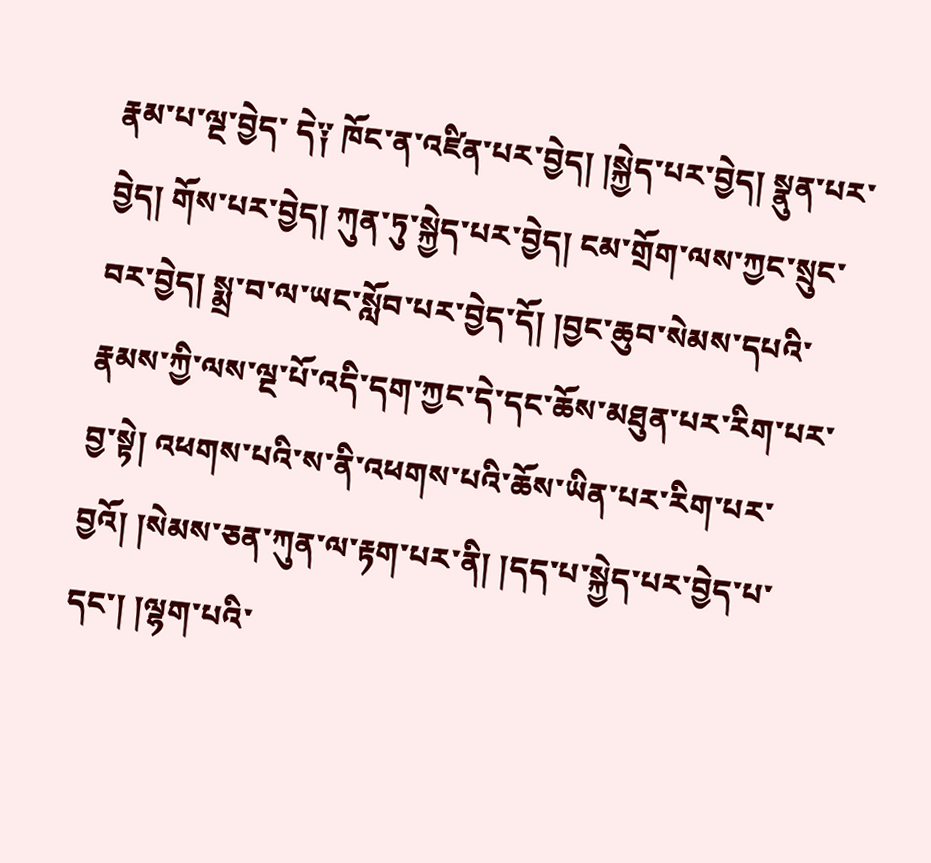རྣམ་པ་ལྔ་བྱེད་ དེ༑ ཁོང་ན་འཛིན་པར་བྱེད། །སྐྱེད་པར་བྱེད། སྣུན་པར་བྱེད། གོས་པར་བྱེད། ཀུན་ཏུ་སྐྱེད་པར་བྱེད། ངམ་གྲོག་ལས་ཀྱང་སྲུང་བར་བྱེད། སྨྲ་བ་ལ་ཡང་སློབ་པར་བྱེད་དོ། །བྱང་ཆུབ་སེམས་དཔའི་རྣམས་ཀྱི་ལས་ལྔ་པོ་འདི་དག་ཀྱང་དེ་དང་ཆོས་མཐུན་པར་རིག་པར་བྱ་སྟེ། འཕགས་པའི་ས་ནི་འཕགས་པའི་ཆོས་ཡིན་པར་རིག་པར་བྱའོ། །སེམས་ཅན་ཀུན་ལ་རྟག་པར་ནི། །དད་པ་སྐྱེད་པར་བྱེད་པ་དང་། །ལྷག་པའི་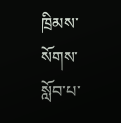ཁྲིམས་སོགས་སློབ་པ་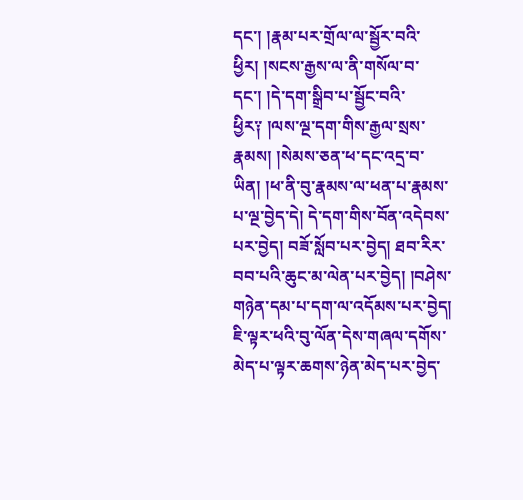དང་། །རྣམ་པར་གྲོལ་ལ་སྦྱོར་བའི་ཕྱིར། །སངས་རྒྱས་ལ་ནི་གསོལ་བ་དང་། །དེ་དག་སྒྲིབ་པ་སྦྱོང་བའི་ ཕྱིར༑ །ལས་ལྔ་དག་གིས་རྒྱལ་སྲས་རྣམས། །སེམས་ཅན་ཕ་དང་འདྲ་བ་ཡིན། །ཕ་ནི་བུ་རྣམས་ལ་ཕན་པ་རྣམས་པ་ལྔ་བྱེད་དེ། དེ་དག་གིས་བོན་འདེབས་པར་བྱེད། བཟོ་སློབ་པར་བྱེད། ཐབ་རིར་བབ་པའི་ཆུང་མ་ལེན་པར་བྱེད། །བཤེས་གཉེན་དམ་པ་དག་ལ་འདོམས་པར་བྱེད། ཇི་ལྟར་ཕའི་བུ་ལོན་དེས་གཞལ་དགོས་མེད་པ་ལྟར་ཆགས་ཉེན་མེད་པར་བྱེད་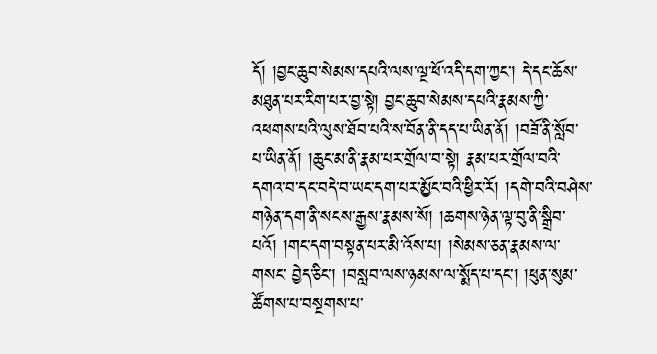དོ། །བྱང་ཆུབ་སེམས་དཔའི་ལས་ལྔ་ཕོ་འདི་དག་ཀྱང་། དེ་དང་ཆོས་མཐུན་པར་རིག་པར་བྱ་སྟེ། བྱང་ཆུབ་སེམས་དཔའི་རྣམས་ཀྱི་འཕགས་པའི་ལུས་ཐོབ་པའི་ས་བོན་ནི་དད་པ་ཡིན་ནོ། །བཟོ་ནི་སློབ་ པ་ཡིན་ནོ། །ཆུང་མ་ནི་རྣམ་པར་གྲོལ་བ་སྟེ། རྣམ་པར་གྲོལ་བའི་དགའ་བ་དང་བདེ་བ་ཡང་དག་པར་མྱོང་བའི་ཕྱིར་རོ། །དགེ་བའི་བཤེས་གཉེན་དག་ནི་སངས་རྒྱས་རྣམས་སོ། །ཆགས་ཉེན་ལྟ་བུ་ནི་སྒྲིབ་པའོ། །གང་དག་བསྟན་པར་མི་འོས་པ། །སེམས་ཅན་རྣམས་ལ་གསང་ བྱེད་ཅིང་། །བསླབ་ལས་ཉམས་ལ་སྨོད་པ་དང་། །ཕུན་སུམ་ཚོགས་པ་བསྔགས་པ་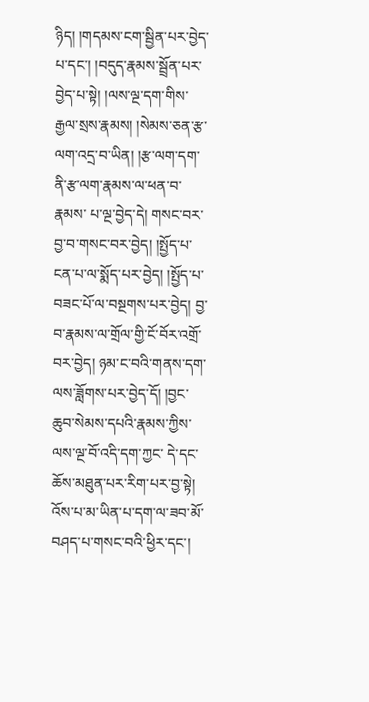ཉིད། །གདམས་ངག་སྦྱིན་པར་བྱེད་པ་དང་། །བདུད་རྣམས་སྦྲོན་པར་བྱེད་པ་སྟེ། །ལས་ལྔ་དག་གིས་རྒྱལ་སྲས་རྣམས། །སེམས་ཅན་རྩ་ལག་འདྲ་བ་ཡིན། །རྩ་ལག་དག་ནི་རྩ་ལག་རྣམས་ལ་ཕན་བ་རྣམས་ པ་ལྔ་བྱེད་དེ། གསང་བར་བྱ་བ་གསང་བར་བྱེད། །སྤྱོད་པ་ངན་པ་ལ་སྨོད་པར་བྱེད། །སྤྱོད་པ་བཟང་པོ་ལ་བསྔགས་པར་བྱེད། བྱ་བ་རྣམས་ལ་གྲོལ་གྱི་ངོ་བོར་འགྲོ་བར་བྱེད། ཉམ་ང་བའི་གནས་དག་ལས་ཟློགས་པར་བྱེད་དོ། །བྱང་ཆུབ་སེམས་དཔའི་རྣམས་ཀྱིས་ལས་ལྔ་བོ་འདི་དག་ཀྱང་ དེ་དང་ཆོས་མཐུན་པར་རིག་པར་བྱ་སྟེ། འོས་པ་མ་ཡིན་པ་དག་ལ་ཟབ་མོ་བཤད་པ་གསང་བའི་ཕྱིར་དང་།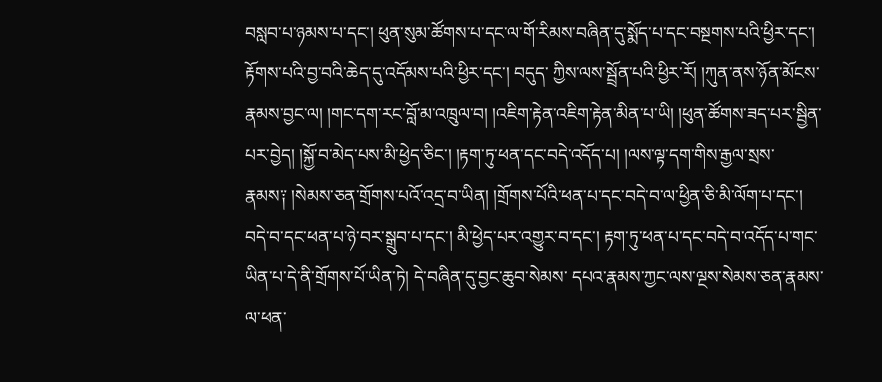བསླབ་པ་ཉམས་པ་དང་། ཕུན་སུམ་ཚོགས་པ་དང་ལ་གོ་རིམས་བཞིན་དུ་སྨོད་པ་དང་བསྔགས་པའི་ཕྱིར་དང་། རྟོགས་པའི་བྱ་བའི་ཆེད་དུ་འདོམས་པའི་ཕྱིར་དང་། བདུད་ ཀྱིས་ལས་སྦྲོན་པའི་ཕྱིར་རོ། །ཀུན་ནས་ཉོན་མོངས་རྣམས་བྱང་ལ། །གང་དག་རང་བློ་མ་འཁྲུལ་བ། །འཇིག་རྟེན་འཇིག་རྟེན་མིན་པ་ཡི། །ཕུན་ཚོགས་ཟད་པར་སྦྱིན་པར་བྱེད། །སྐྱོ་བ་མེད་པས་མི་ཕྱེད་ཅིང་། །རྟག་ཏུ་ཕན་དང་བདེ་འདོད་པ། །ལས་ལྟ་དག་གིས་རྒྱལ་སྲས་ རྣམས༑ །སེམས་ཅན་གྲོགས་པའོ་འདྲ་བ་ཡིན། །གྲོགས་པོའི་ཕན་པ་དང་བདེ་བ་ལ་ཕྱིན་ཅི་མི་ལོག་པ་དང་། བདེ་བ་དང་ཕན་པ་ཉེ་བར་སྒྲུབ་པ་དང་། མི་ཕྱེད་པར་འགྱུར་བ་དང་། རྟག་ཏུ་ཕན་པ་དང་བདེ་བ་འདོད་པ་གང་ཡིན་པ་དེ་ནི་གྲོགས་པོ་ཡིན་ཏེ། དེ་བཞིན་དུ་བྱང་ཆུབ་སེམས་ དཔའ་རྣམས་ཀྱང་ལས་ལྔས་སེམས་ཅན་རྣམས་ལ་ཕན་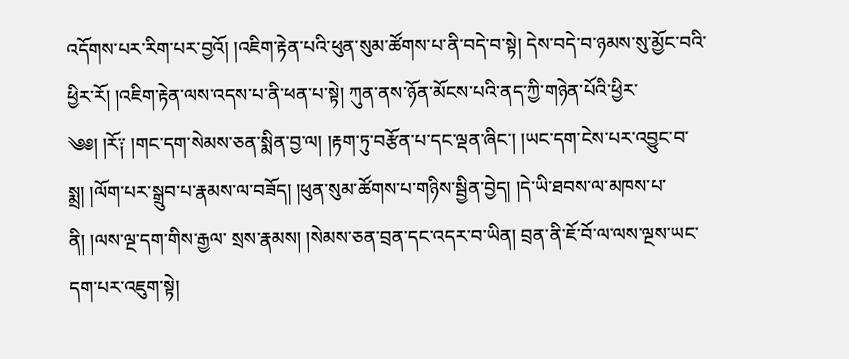འདོགས་པར་རིག་པར་བྱའོ། །འཇིག་རྟེན་པའི་ཕུན་སུམ་ཚོགས་པ་ནི་བདེ་བ་སྟེ། དེས་བདེ་བ་ཉམས་སུ་མྱོང་བའི་ཕྱིར་རོ། །འཇིག་རྟེན་ལས་འདས་པ་ནི་ཕན་པ་སྟེ། ཀུན་ནས་ཉོན་མོངས་པའི་ནད་ཀྱི་གཉེན་པོའི་ཕྱིར་ ༄༅། །རོ༑ །གང་དག་སེམས་ཅན་སྨིན་བྱ་ལ། །རྟག་ཏུ་བརྩོན་པ་དང་ལྡན་ཞིང་། །ཡང་དག་ངེས་པར་འབྱུང་བ་སྨྲ། །ལོག་པར་སྒྲུབ་པ་རྣམས་ལ་བཟོད། །ཕུན་སུམ་ཚོགས་པ་གཉིས་སྦྱིན་བྱེད། །དེ་ཡི་ཐབས་ལ་མཁས་པ་ནི། །ལས་ལྔ་དག་གིས་རྒྱལ་ སྲས་རྣམས། །སེམས་ཅན་བྲན་དང་འདར་བ་ཡིན། བྲན་ནི་ཇོ་བོ་ལ་ལས་ལྔས་ཡང་དག་པར་འཇུག་སྟེ།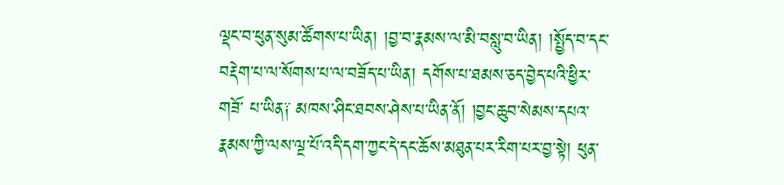ལྡང་བ་ཕུན་སུམ་ཚོགས་པ་ཡིན། །བྱ་བ་རྣམས་ལ་མི་བསླུ་བ་ཡིན། །སྤྱོད་བ་དང་བརྡེག་པ་ལ་སོགས་པ་ལ་བཟོད་པ་ཡིན། དགོས་པ་ཐམས་ཅད་བྱེད་པའི་ཕྱིར་གཟོ་ པ་ཡིན༑ མཁས་ཤིང་ཐབས་ཤེས་པ་ཡིན་ནོ། །བྱང་ཆུབ་སེམས་དཔའ་རྣམས་ཀྱི་ལས་ལྔ་པོ་འདི་དག་ཀྱང་དེ་དང་ཆོས་མཐུན་པར་རིག་པར་བྱ་སྟེ། ཕུན་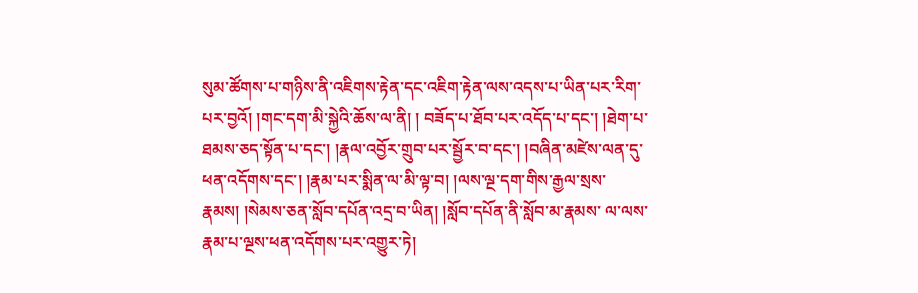སུམ་ཚོགས་པ་གཉིས་ནི་འཇིགས་རྟེན་དང་འཇིག་རྟེན་ལས་འདས་པ་ཡིན་པར་རིག་པར་བྱའོ། །གང་དག་མི་སྐྱེའི་ཆོས་ལ་ནི། ། བཟོད་པ་ཐོབ་པར་འདོད་པ་དང་། །ཐེག་པ་ཐམས་ཅད་སྟོན་པ་དང་། །རྣལ་འབྱོར་གྲུབ་པར་སྦྱོར་བ་དང་། །བཞིན་མཛེས་ལན་དུ་ཕན་འདོགས་དང་། །རྣམ་པར་སྨིན་ལ་མི་ལྟ་བ། །ལས་ལྔ་དག་གིས་རྒྱལ་སྲས་རྣམས། །སེམས་ཅན་སློབ་དཔོན་འདྲ་བ་ཡིན། །སློབ་དཔོན་ནི་སློབ་མ་རྣམས་ ལ་ལས་རྣམ་པ་ལྔས་ཕན་འདོགས་པར་འགྱུར་ཏེ།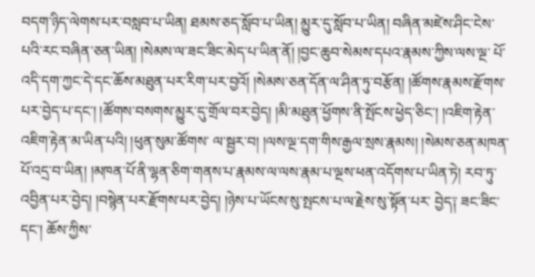བདག་ཉིད་ལེགས་པར་བསླབ་པ་ཡིན། ཐམས་ཅད་སློབ་པ་ཡིན། མྱུར་དུ་སློབ་པ་ཡིན། བཞིན་མཛེས་ཤིང་ངེས་པའི་རང་བཞིན་ཅན་ཡིན། །སེམས་ལ་ཟང་ཟིང་མེད་པ་ཡིན་ནོ། །བྱང་ཆུབ་སེམས་དཔའ་རྣམས་ཀྱིས་ལས་ལྔ་ པོ་འདི་དག་ཀྱང་དེ་དང་ཆོས་མཐུན་པར་རིག་པར་བྱའོ། །སེམས་ཅན་དོན་ལ་ཤིན་ཏུ་བརྩོན། །ཚོགས་རྣམས་རྫོགས་པར་བྱེད་པ་དང་། །ཚོགས་བསགས་མྱུར་དུ་གྲོལ་བར་བྱེད། །མི་མཐུན་ཕྱོགས་ནི་སྤོངས་ཕྱེད་ཅིང་། །འཇིག་རྟེན་འཇིག་རྟེན་མ་ཡིན་པའི། །ཕུན་སུམ་ཚོགས་ ལ་སྦྱར་བ། །ལས་ལྔ་དག་གིས་རྒྱལ་སྲས་རྣམས། །སེམས་ཅན་མཁན་པོ་འདྲ་བ་ཡིན། །མཁན་པོ་ནི་ལྷན་ཅིག་གནས་པ་རྣམས་ལ་ལས་རྣམ་པ་ལྔས་ཕན་འདོགས་པ་ཡིན་ཏེ། རབ་ཏུ་འབྱིན་པར་བྱེད། །བསྙེན་པར་རྫོགས་པར་བྱེད། །ཉེས་པ་ཡོངས་སུ་སྤངས་པ་ལ་རྗེས་སུ་སྟོན་པར་ བྱེད༑ ཟང་ཟིང་དང་། ཆོས་ཀྱིས་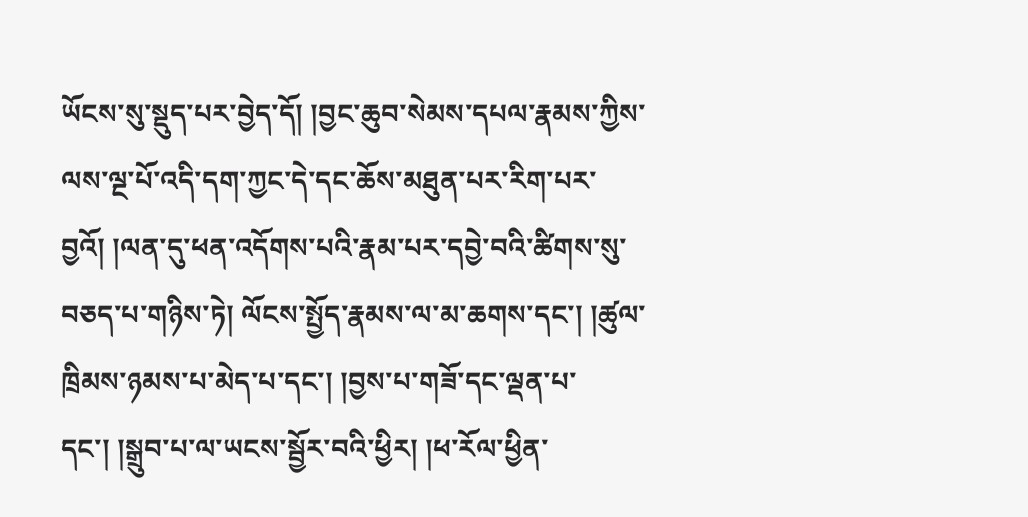ཡོངས་སུ་སྡུད་པར་བྱེད་དོ། །བྱང་ཆུབ་སེམས་དཔལ་རྣམས་ཀྱིས་ལས་ལྔ་པོ་འདི་དག་ཀྱང་དེ་དང་ཆོས་མཐུན་པར་རིག་པར་བྱའོ། །ལན་དུ་ཕན་འདོགས་པའི་རྣམ་པར་དབྱེ་བའི་ཚིགས་སུ་བཅད་པ་གཉིས་ཏེ། ལོངས་སྤྱོད་རྣམས་ལ་མ་ཆགས་དང་། །ཚུལ་ ཁྲིམས་ཉམས་པ་མེད་པ་དང་། །བྱས་པ་གཟོ་དང་ལྡན་པ་དང་། །སྒྲུབ་པ་ལ་ཡངས་སྦྱོར་བའི་ཕྱིར། །ཕ་རོལ་ཕྱིན་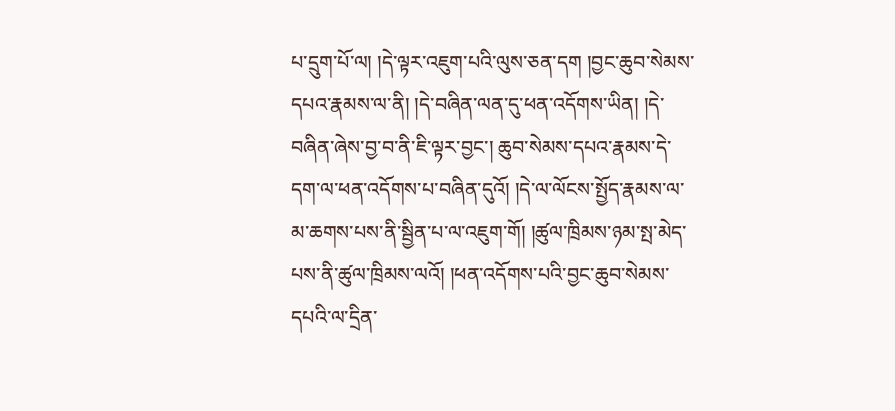པ་དྲུག་པོ་ལ། །དེ་ལྟར་འཇུག་པའི་ལུས་ཅན་དག །བྱང་ཆུབ་སེམས་དཔའ་རྣམས་ལ་ནི། །དེ་བཞིན་ལན་དུ་ཕན་འདོགས་ཡིན། །དེ་བཞིན་ཞེས་བྱ་བ་ནི་ཇི་ལྟར་བྱང་། ཆུབ་སེམས་དཔའ་རྣམས་དེ་དག་ལ་ཕན་འདོགས་པ་བཞིན་དུའོ། །དེ་ལ་ལོངས་སྤྱོད་རྣམས་ལ་མ་ཆགས་པས་ནི་སྦྱིན་པ་ལ་འཇུག་གོ། །ཚུལ་ཁྲིམས་ཉམ་སྤ་མེད་པས་ནི་ཚུལ་ཁྲིམས་ལའོ། །ཕན་འདོགས་པའི་བྱང་ཆུབ་སེམས་དཔའི་ལ་དྲིན་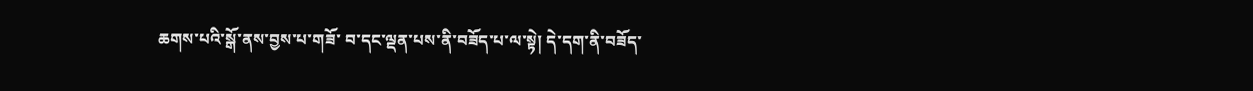ཆགས་པའི་སྒོ་ནས་བྱས་པ་གཟོ་ བ་དང་ལྡན་པས་ནི་བཟོད་པ་ལ་སྟེ། དེ་དག་ནི་བཟོད་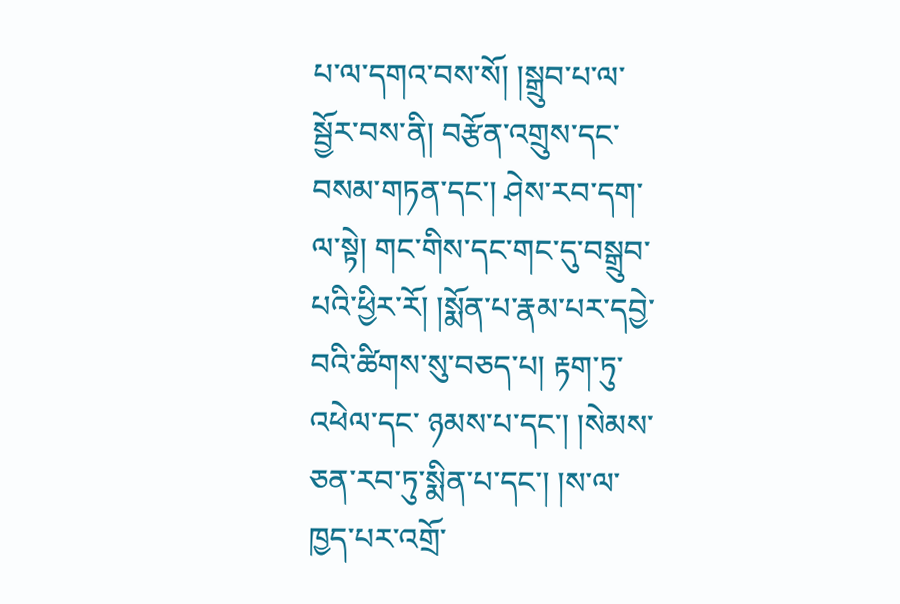པ་ལ་དགའ་བས་སོ། །སྒྲུབ་པ་ལ་སྦྱོར་བས་ནི། བརྩོན་འགྲུས་དང་བསམ་གཏན་དང་། ཤེས་རབ་དག་ལ་སྟེ། གང་གིས་དང་གང་དུ་བསྒྲུབ་པའི་ཕྱིར་རོ། །སྨོན་པ་རྣམ་པར་དབྱེ་བའི་ཚིགས་སུ་བཅད་པ། རྟག་ཏུ་འཕེལ་དང་ ཉམས་པ་དང་། །སེམས་ཅན་རབ་ཏུ་སྨིན་པ་དང་། །ས་ལ་ཁྱད་པར་འགྲོ་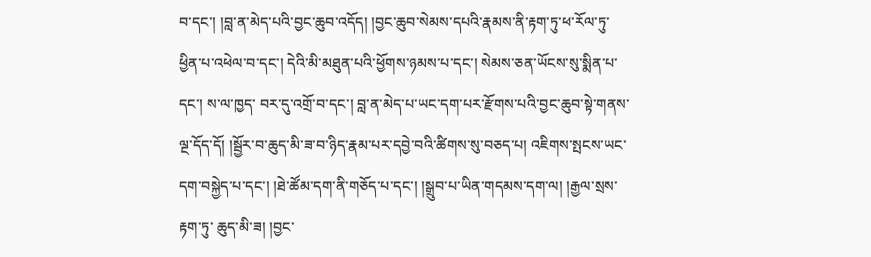བ་དང་། །བླ་ན་མེད་པའི་བྱང་ཆུབ་འདོད། །བྱང་ཆུབ་སེམས་དཔའི་རྣམས་ནི་རྟག་ཏུ་ཕ་རོལ་ཏུ་ཕྱིན་པ་འཕེལ་བ་དང་། དེའི་མི་མཐུན་པའི་ཕྱོགས་ཉམས་པ་དང་། སེམས་ཅན་ཡོངས་སུ་སྨིན་པ་དང་། ས་ལ་ཁྱད་ བར་དུ་འགྲོ་བ་དང་། བླ་ན་མེད་པ་ཡང་དག་པར་རྫོགས་པའི་བྱང་ཆུབ་སྟེ་གནས་ལྔ་དོད་དོ། །སྦྱོར་བ་ཆུད་མི་ཟ་བ་ཉིད་རྣམ་པར་དབྱེ་བའི་ཚིགས་སུ་བཅད་པ། འཇིགས་སྤངས་ཡང་དག་བསྐྱེད་པ་དང་། །ཐེ་ཚོམ་དག་ནི་གཅོད་པ་དང་། །སྒྲུབ་པ་ཡིན་གདམས་དག་ལ། །རྒྱལ་སྲས་རྟག་ཏུ་ ཆུད་མི་ཟ། །བྱང་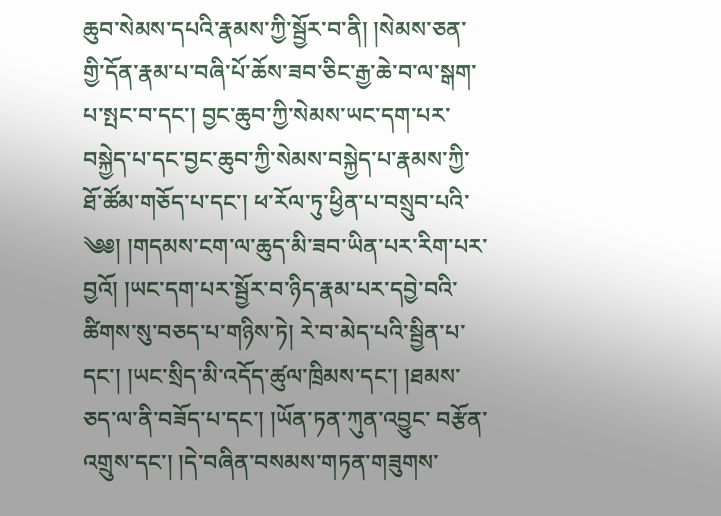ཆུབ་སེམས་དཔའི་རྣམས་ཀྱི་སྦྱོར་བ་ནི། །སེམས་ཅན་གྱི་དོན་རྣམ་པ་བཞི་པོ་ཆོས་ཟབ་ཅིང་རྒྱ་ཆེ་བ་ལ་སྒག་པ་སྤང་བ་དང་། བྱང་ཆུབ་ཀྱི་སེམས་ཡང་དག་པར་བསྐྱེད་པ་དང་བྱང་ཆུབ་ཀྱི་སེམས་བསྐྱེད་པ་རྣམས་ཀྱི་ཐོ་ཚོམ་གཅོད་པ་དང་། ཕ་རོལ་ཏུ་ཕྱིན་པ་བསྲུབ་པའི་ ༄༅། །གདམས་ངག་ལ་ཆུད་མི་ཟབ་ཡིན་པར་རིག་པར་བྱའོ། །ཡང་དག་པར་སྦྱོར་བ་ཉིད་རྣམ་པར་དབྱེ་བའི་ཚིགས་སུ་བཅད་པ་གཉིས་ཏེ། རེ་བ་མེད་པའི་སྦྱིན་པ་དང་། །ཡང་སྲིད་མི་འདོད་ཚུལ་ཁྲིམས་དང་། །ཐམས་ཅད་ལ་ནི་བཟོད་པ་དང་། །ཡོན་ཏན་ཀུན་འབྱུང་ བརྩོན་འགྲུས་དང་། །དེ་བཞིན་བསམས་གཏན་གཟུགས་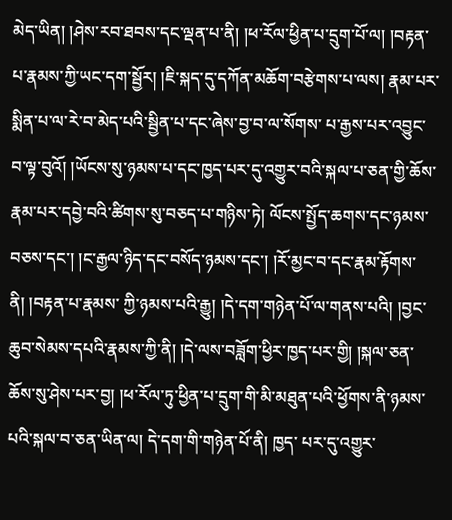མེད་ཡིན། །ཤེས་རབ་ཐབས་དང་ལྡན་པ་ནི། །ཕ་རོལ་ཕྱིན་པ་དྲུག་པོ་ལ། །བརྟན་པ་རྣམས་ཀྱི་ཡང་དག་སྦྱོར། །ཇི་སྐད་དུ་དཀོན་མཆོག་བརྩེགས་པ་ལས། རྣམ་པར་སྨིན་པ་ལ་རེ་བ་མེད་པའི་སྦྱིན་པ་དང་ཞེས་བྱ་བ་ལ་སོགས་ པ་རྒྱས་པར་འབྱུང་བ་ལྟ་བུའོ། །ཡོངས་སུ་ཉམས་པ་དང་ཁྱད་པར་དུ་འགྱུར་བའི་སྐལ་པ་ཅན་གྱི་ཆོས་རྣམ་པར་དབྱེ་བའི་ཚིགས་སུ་བཅད་པ་གཉིས་ཏེ། ལོངས་སྤྱོད་ཆགས་དང་ཉམས་བཅས་དང་། །ང་རྒྱལ་ཉིད་དང་བསོད་ཉམས་དང་། །རོ་མྱང་བ་དང་རྣམ་རྟོགས་ནི། །བརྟན་པ་རྣམས་ ཀྱི་ཉམས་པའི་རྒྱུ། །དེ་དག་གཉེན་པོ་ལ་གནས་པའི། །བྱང་ཆུབ་སེམས་དཔའི་རྣམས་ཀྱི་ནི། །དེ་ལས་བཟློག་ཕྱིར་ཁྱད་པར་གྱི། །སྐལ་ཅན་ཆོས་སུ་ཤེས་པར་བྱ། །ཕ་རོལ་ཏུ་ཕྱིན་པ་དྲུག་གི་མི་མཐུན་པའི་ཕྱོགས་ནི་ཉམས་པའི་སྐལ་བ་ཅན་ཡིན་ལ། དེ་དག་གི་གཉེན་པོ་ནི། ཁྱད་ པར་དུ་འགྱུར་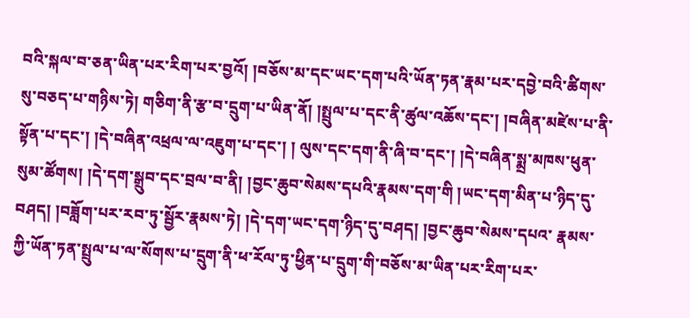བའི་སྐལ་བ་ཅན་ཡིན་པར་རིག་པར་བྱའོ། །བཅོས་མ་དང་ཡང་དག་པའི་ཡོན་ཏན་རྣམ་པར་དབྱེ་བའི་ཚིགས་སུ་བཅད་པ་གཉིས་ཏེ། གཅིག་ནི་རྩ་བ་དྲུག་པ་ཡིན་ནོ། །སྤྲུལ་པ་དང་ནི་ཚུལ་འཆོས་དང་། །བཞིན་མཛེས་པ་ནི་སྟོན་པ་དང་། །དེ་བཞིན་འཕྲལ་ལ་འཇུག་པ་དང་། ། ལུས་དང་དག་ནི་ཞི་བ་དང་། །དེ་བཞིན་སྨྲ་མཁས་ཕུན་སུམ་ཚོགས། །དེ་དག་སྒྲུབ་དང་བྲལ་བ་ནི། །བྱང་ཆུབ་སེམས་དཔའི་རྣམས་དག་གི །ཡང་དག་མིན་པ་ཉིད་དུ་བཤད། །བཟློག་པར་རབ་ཏུ་སྦྱོར་རྣམས་ཏེ། །དེ་དག་ཡང་དག་ཉིད་དུ་བཤད། །བྱང་ཆུབ་སེམས་དཔའ་ རྣམས་ཀྱི་ཡོན་ཏན་སྤྲུལ་པ་ལ་སོགས་པ་དྲུག་ནི་ཕ་རོལ་ཏུ་ཕྱིན་པ་དྲུག་གི་བཅོས་མ་ཡིན་པར་རིག་པར་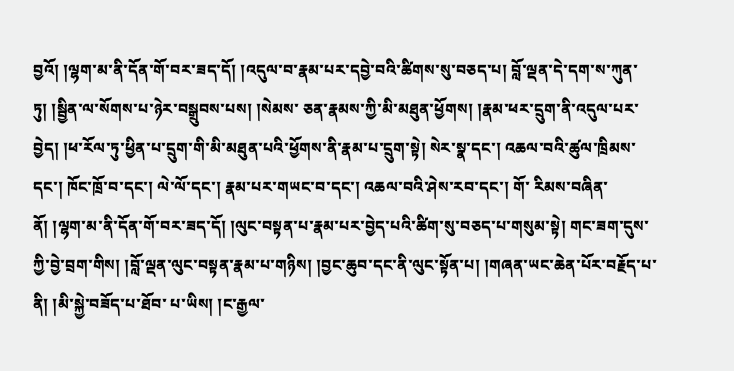བྱའོ། །ལྷག་མ་ནི་དོན་གོ་བར་ཟད་དོ། །འདུལ་བ་རྣམ་པར་དབྱེ་བའི་ཚིགས་སུ་བཅད་པ། བློ་ལྡན་དེ་དག་ས་ཀུན་ཏུ། །སྦྱིན་ལ་སོགས་པ་ཉེར་བསྒྲུབས་པས། །སེམས་ ཅན་རྣམས་ཀྱི་མི་མཐུན་ཕྱོགས། །རྣམ་ཕར་དྲུག་ནི་འདུལ་པར་བྱེད། །ཕ་རོལ་ཏུ་ཕྱིན་པ་དྲུག་གི་མི་མཐུན་པའི་ཕྱོགས་ནི་རྣམ་པ་དྲུག་སྟེ། སེར་སྣ་དང་། འཆལ་བའི་ཚུལ་ཁྲིམས་དང་། ཁོང་ཁྲོ་བ་དང་། ལེ་ལོ་དང་། རྣམ་པར་གཡང་བ་དང་། འཆལ་བའི་ཤེས་རབ་དང་། གོ་ རིམས་བཞིན་ནོ། །ལྷག་མ་ནི་དོན་གོ་བར་ཟད་དོ། །ལུང་བསྟན་པ་རྣམ་པར་བྱེད་པའི་ཚིག་སུ་བཅད་པ་གསུམ་སྟེ། གང་ཟག་དུས་ཀྱི་བྱེ་བྲག་གིས། །བློ་ལྡན་ལུང་བསྟན་རྣམ་པ་གཉིས། །བྱང་ཆུབ་དང་ནི་ལུང་སྟོན་པ། །གཞན་ཡང་ཆེན་པོར་བརྗོད་པ་ནི། །མི་སྐྱེ་བཟོད་པ་ཐོབ་ པ་ཡིས། །ང་རྒྱལ་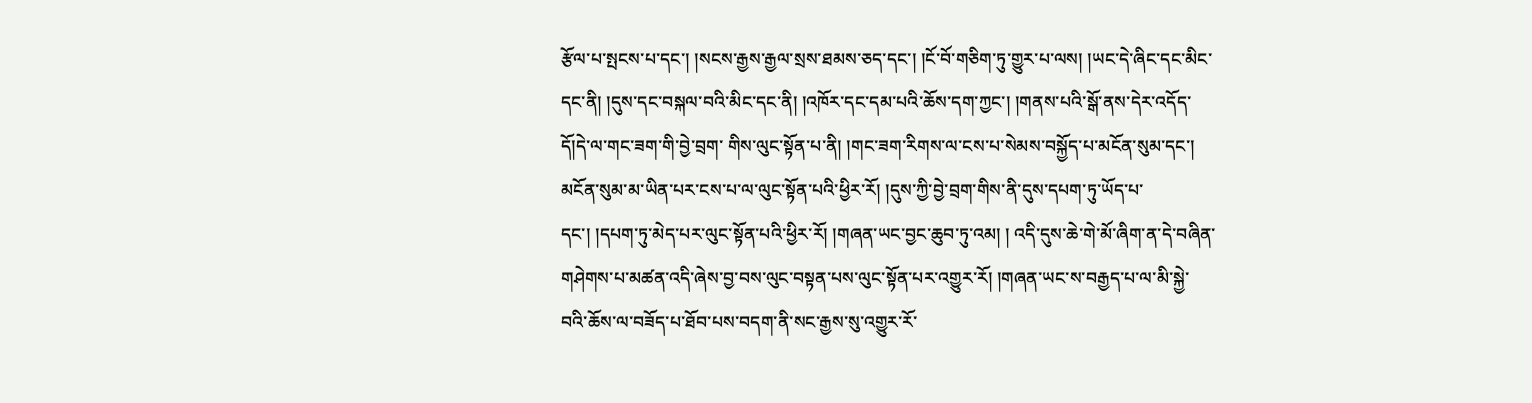རྩོལ་པ་སྤངས་པ་དང་། །སངས་རྒྱས་རྒྱལ་སྲས་ཐམས་ཅད་དང་། །ངོ་བོ་གཅིག་ཏུ་གྱུར་པ་ལས། །ཡང་དེ་ཞིང་དང་མིང་དང་ནི། །དུས་དང་བསྐལ་བའི་མིང་དང་ནི། །འཁོར་དང་དམ་པའི་ཆོས་དག་ཀྱང་། །གནས་པའི་སྒོ་ནས་དེར་འདོད་དོ།དེ་ལ་གང་ཟག་གི་བྱེ་བྲག་ གིས་ལུང་སྟོན་པ་ནི། །གང་ཟག་རིགས་ལ་ངས་པ་སེམས་བསྐྱོད་པ་མངོན་སུམ་དང་། མངོན་སུམ་མ་ཡིན་པར་ངས་པ་ལ་ལུང་སྟོན་པའི་ཕྱིར་རོ། །དུས་ཀྱི་བྱེ་བྲག་གིས་ནི་དུས་དཔག་ཏུ་ཡོད་པ་དང་། །དཔག་ཏུ་མེད་པར་ལུང་སྟོན་པའི་ཕྱིར་རོ། །གཞན་ཡང་བྱང་ཆུབ་ཏུ་འམ། ། འདི་དུས་ཆེ་གེ་མོ་ཞིག་ན་དེ་བཞིན་གཤེགས་པ་མཚན་འདི་ཞེས་བྱ་བས་ལུང་བསྟན་པས་ལུང་སྟོན་པར་འགྱུར་རོ། །གཞན་ཡང་ས་བརྒྱད་པ་ལ་མི་སྐྱེ་བའི་ཆོས་ལ་བཟོད་པ་ཐོབ་པས་བདག་ནི་སང་རྒྱས་སུ་འགྱུར་རོ་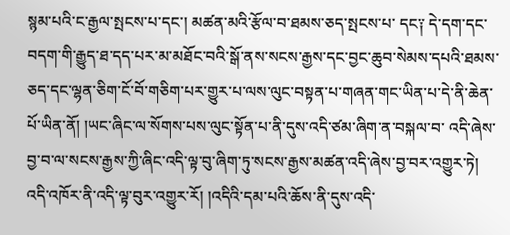སྙམ་པའི་ང་རྒྱལ་སྤངས་པ་དང་། མཚན་མའི་རྩོལ་བ་ཐམས་ཅད་སྤངས་པ་ དང༑ དེ་དག་དང་བདག་གི་རྒྱུད་ཐ་དད་པར་མ་མཐོང་བའི་སྒོ་ནས་སངས་རྒྱས་དང་བྱང་ཆུབ་སེམས་དཔའི་ཐམས་ཅད་དང་ལྷན་ཅིག་ངོ་བོ་གཅིག་པར་གྱུར་པ་ལས་ལུང་བསྟན་པ་གཞན་གང་ཡིན་པ་དེ་ནི་ཆེན་པོ་ཡིན་ནོ། །ཡང་ཞིང་ལ་སོགས་པས་ལུང་སྟོན་པ་ནི་དུས་འདི་ཙམ་ཞིག་ན་བསྐལ་བ་ འདི་ཞེས་བྱ་བ་ལ་སངས་རྒྱས་ཀྱི་ཞིང་འདི་ལྟ་བུ་ཞིག་ཏུ་སངས་རྒྱས་མཚན་འདི་ཞེས་བྱ་བར་འགྱུར་ཏེ། འདི་འཁོར་ནི་འདི་ལྟ་བུར་འགྱུར་རོ། །འདིའི་དམ་པའི་ཆོས་ནི་དུས་འདི་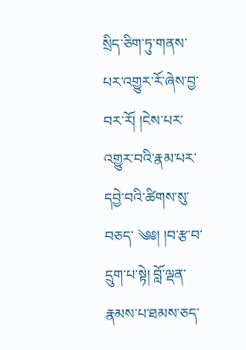སྲིད་ཅིག་ཏུ་གནས་པར་འགྱུར་རོ་ཞེས་བྱ་བར་རོ། །ངེས་པར་འགྱུར་བའི་རྣམ་པར་དབྱེ་བའི་ཚིགས་སུ་བཅད་ ༄༅། །བ་རྩ་བ་དྲུག་པ་སྟེ། བློ་ལྡན་རྣམས་པ་ཐམས་ཅད་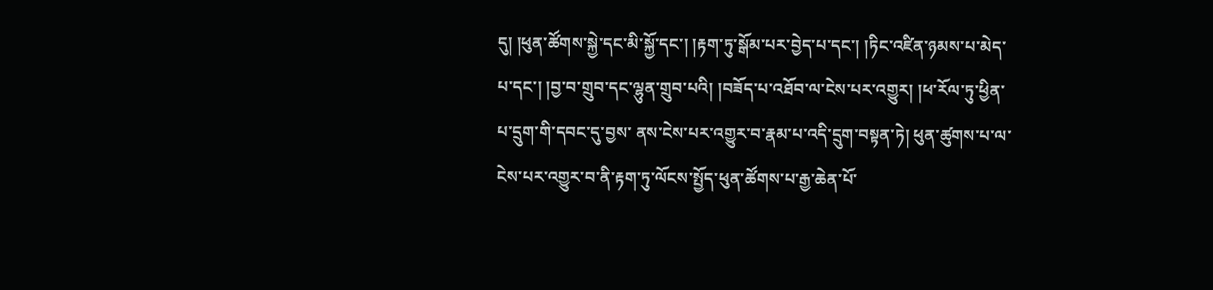དུ། །ཕུན་ཚོགས་སྐྱེ་དང་མི་སྐྱོ་དང་། །རྟག་ཏུ་སྒོམ་པར་བྱེད་པ་དང་། །ཏིང་འཛིན་ཉམས་པ་མེད་པ་དང་། །བྱ་བ་གྲུབ་དང་ལྷུན་གྲུབ་པའི། །བཟོད་པ་འཐོབ་ལ་ངེས་པར་འགྱུར། །ཕ་རོལ་ཏུ་ཕྱིན་པ་དྲུག་གི་དབང་དུ་བྱས་ ནས་ངེས་པར་འགྱུར་བ་རྣམ་པ་འདི་དྲུག་བསྟན་ཏེ། ཕུན་ཚུགས་པ་ལ་ངེས་པར་འགྱུར་བ་ནི་རྟག་ཏུ་ལོངས་སྤྱོད་ཕུན་ཚོགས་པ་རྒྱ་ཆེན་པོ་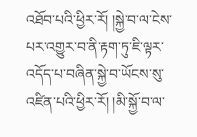འཐོབ་པའི་ཕྱིར་རོ། །སྐྱེ་བ་ལ་ངེས་པར་འགྱུར་བ་ནི་རྟག་ཏུ་ཇི་ལྟར་འདོད་པ་བཞིན་སྐྱེ་བ་ཡོངས་སུ་འཛིན་པའི་ཕྱིར་རོ། །མི་སྐྱོ་བ་ལ་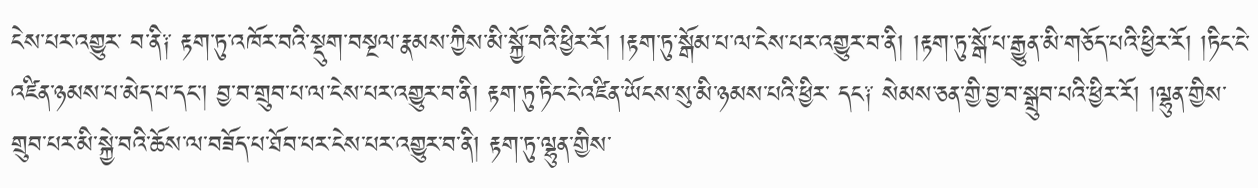ངེས་པར་འགྱུར་ བ་ནི༑ རྟག་ཏུ་འཁོར་བའི་སྡུག་བསྔལ་རྣམས་ཀྱིས་མི་སྐྱོ་བའི་ཕྱིར་རོ། །རྟག་ཏུ་སྒོམ་པ་ལ་ངེས་པར་འགྱུར་བ་ནི། །རྟག་ཏུ་སྒོ་པ་རྒྱུན་མི་གཅོད་པའི་ཕྱིར་རོ། །ཏིང་ངེ་འཛིན་ཉམས་པ་མེད་པ་དང་། བྱ་བ་གྲུབ་པ་ལ་ངེས་པར་འགྱུར་བ་ནི། རྟག་ཏུ་ཏིང་ངེ་འཛིན་ཡོངས་སུ་མི་ཉམས་པའི་ཕྱིར་ དང༑ སེམས་ཅན་གྱི་བྱ་བ་སྒྲུབ་པའི་ཕྱིར་རོ། །ལྷུན་གྱིས་གྲུབ་པར་མི་སྐྱེ་བའི་ཆོས་ལ་བཟོད་པ་ཐོབ་པར་ངེས་པར་འགྱུར་བ་ནི། རྟག་ཏུ་ལྷུན་གྱིས་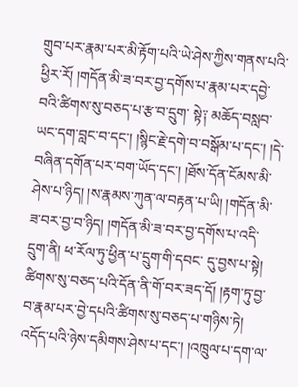གྲུབ་པར་རྣམ་པར་མི་རྟོག་པའི་ཡེ་ཤེས་ཀྱིས་གནས་པའི་ཕྱིར་རོ། །གདོན་མི་ཟ་བར་བྱ་དགོས་པ་རྣམ་པར་དབྱེ་བའི་ཚིགས་སུ་བཅད་པ་རྩ་བ་དྲུག་ སྟེ༑ མཆོད་བསླབ་ཡང་དག་བླང་བ་དང་། །སྙིང་རྗེ་དགེ་བ་བསྒོམ་པ་དང་། །དེ་བཞིན་དགོན་པར་བག་ཡོད་དང་། །ཐོས་དོན་ངོམས་མི་ཤེས་པ་ཉིད། །ས་རྣམས་ཀུན་ལ་བརྟན་པ་ཡི། །གདོན་མི་ཟ་བར་བྱ་བ་ཉིད། །གདོན་མི་ཟ་བར་བྱ་དགོས་པ་འདི་དྲུག་ནི། ཕ་རོལ་ཏུ་ཕྱིན་པ་དྲུག་གི་དབང་ དུ་བྱས་པ་སྟེ། ཚིགས་སུ་བཅད་པའི་དོན་ནི་གོ་བར་ཟད་དོ། །རྟག་ཏུ་བྱ་བ་རྣམ་པར་བྱེ་དཔའི་ཚིགས་སུ་བཅད་པ་གཉིས་ཏེ། འདོད་པའི་ཉེས་དམིགས་ཤེས་པ་དང་། །འཁྲུལ་པ་དག་ལ་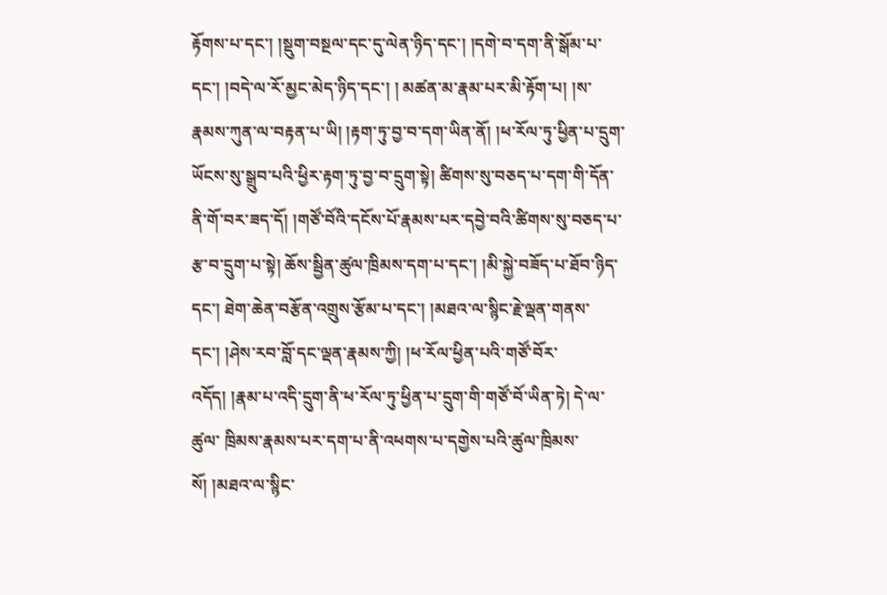རྟོགས་པ་དང་། །སྡུག་བསྔལ་དང་དུ་ལེན་ཉིད་དང་། །དགེ་བ་དག་ནི་སྒོམ་པ་དང་། །བདེ་ལ་རོ་མྱང་མེད་ཉིད་དང་། ། མཚན་མ་རྣམ་པར་མི་རྟོག་པ། །ས་རྣམས་ཀུན་ལ་བརྟན་པ་ཡི། །རྟག་ཏུ་བྱ་བ་དག་ཡིན་ནོ། །ཕ་རོལ་ཏུ་ཕྱིན་པ་དྲུག་ཡོངས་སུ་སྒྲུབ་པའི་ཕྱིར་རྟག་ཏུ་བྱ་བ་དྲུག་སྟེ། ཚིགས་སུ་བཅད་པ་དག་གི་དོན་ནི་གོ་བར་ཟད་དོ། །གཙོ་བོའི་དངོས་པོ་རྣམས་པར་དབྱེ་བའི་ཚིགས་སུ་བཅད་པ་རྩ་བ་དྲུག་པ་སྟེ། ཆོས་སྦྱིན་ཚུལ་ཁྲིམས་དག་པ་དང་། །མི་སྐྱེ་བཟོད་པ་ཐོབ་ཉིད་དང་། ཐེག་ཆེན་བརྩོན་འགྲུས་རྩོམ་པ་དང་། །མཐའ་ལ་སྙིང་རྗེ་ལྡན་གནས་དང་། །ཤེས་རབ་བློ་དང་ལྡན་རྣམས་ཀྱི། །ཕ་རོལ་ཕྱིན་པའི་གཙོ་བོར་འདོད། །རྣམ་པ་འདི་དྲུག་ནི་ཕ་རོལ་ཏུ་ཕྱིན་པ་དྲུག་གི་གཙོ་བོ་ཡིན་ཏེ། དེ་ལ་ཚུལ་ ཁྲིམས་རྣམས་པར་དག་པ་ནི་འཕགས་པ་དགྱེས་པའི་ཚུལ་ཁྲིམས་སོ། །མཐའ་ལ་སྙིང་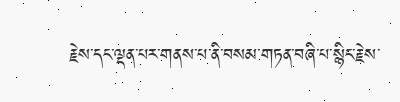རྗེས་དང་ལྡན་པར་གནས་པ་ནི་བསམ་གཏན་བཞི་པ་སྙིང་རྗེས་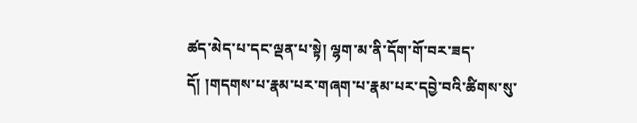ཚད་མེད་པ་དང་ལྡན་པ་སྟེ། ལྷག་མ་ནི་དོག་གོ་བར་ཟད་དོ། །གདགས་པ་རྣམ་པར་གཞག་པ་རྣམ་པར་དབྱེ་བའི་ཚིགས་སུ་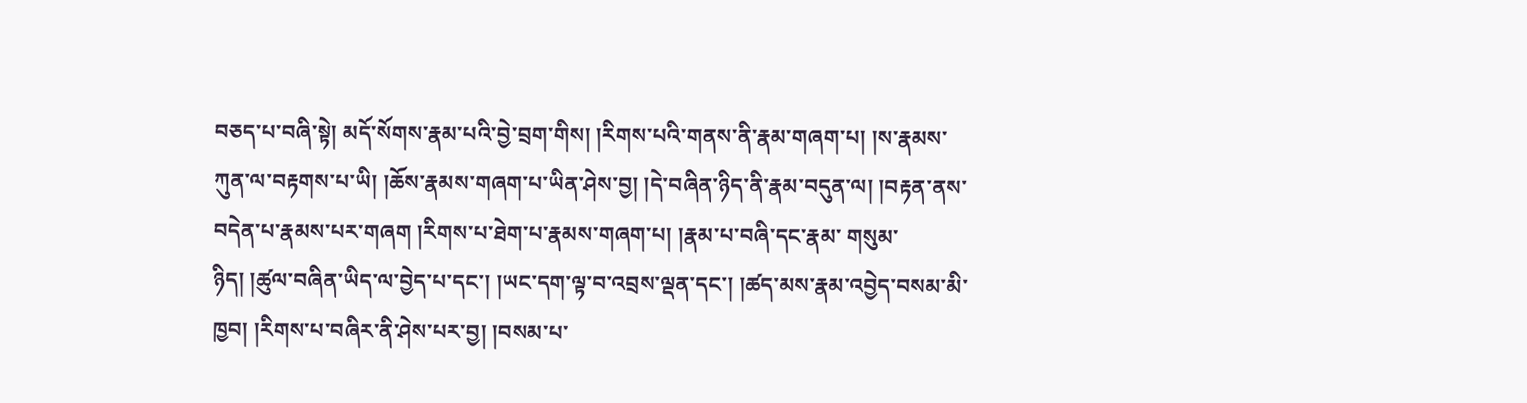བཅད་པ་བཞི་སྟེ། མདོ་སོགས་རྣམ་པའི་བྱེ་བྲག་གིས། །རིགས་པའི་གནས་ནི་རྣམ་གཞག་པ། །ས་རྣམས་ཀུན་ལ་བརྟགས་པ་ཡི། །ཆོས་རྣམས་གཞག་པ་ཡིན་ཤེས་བྱ། །དེ་བཞིན་ཉིད་ནི་རྣམ་བདུན་ལ། །བརྟན་ནས་བདེན་པ་རྣམས་པར་གཞག །རིགས་པ་ཐེག་པ་རྣམས་གཞག་པ། །རྣམ་པ་བཞི་དང་རྣམ་ གསུམ་ཉིད། །ཚུལ་བཞིན་ཡིད་ལ་བྱེད་པ་དང་། །ཡང་དག་ལྟ་བ་འབྲས་ལྡན་དང་། །ཚད་མས་རྣམ་འབྱེད་བསམ་མི་ཁྱབ། །རིགས་པ་བཞིར་ནི་ཤེས་པར་བྱ། །བསམ་པ་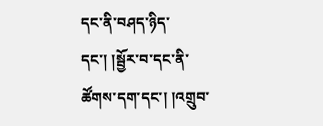དང་ནི་བཤད་ཉིད་དང་། །སྦྱོར་བ་དང་ནི་ཚོགས་དག་དང་། །འགྲུབ་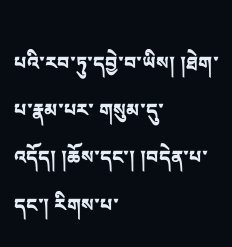པའི་རབ་ཏུ་དབྱེ་བ་ཡིས། །ཐེག་པ་རྣམ་པར་ གསུམ་དུ་འདོད། །ཆོས་དང་། །བདེན་པ་དང་། རིགས་པ་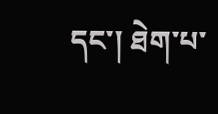དང་། ཐེག་པ་